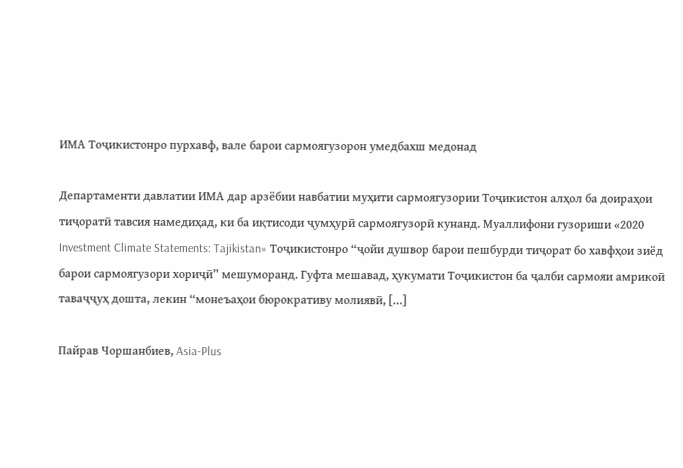ИМА Тоҷикистонро пурхавф, вале барои сармоягузорон умедбахш медонад

Департаменти давлатии ИМА дар арзёбии навбатии муҳити сармоягузории Тоҷикистон алҳол ба доираҳои тиҷоратӣ тавсия намедиҳад, ки ба иқтисоди ҷумҳурӣ сармоягузорӣ кунанд. Муаллифони гузориши «2020 Investment Climate Statements: Tajikistan» Тоҷикистонро “ҷойи душвор барои пешбурди тиҷорат бо хавфҳои зиёд барои сармоягузори хориҷӣ” мешуморанд. Гуфта мешавад, ҳукумати Тоҷикистон ба ҷалби сармояи амрикоӣ таваҷҷуҳ дошта, лекин “монеъаҳои бюрокративу молиявӣ, […]

Пайрав Чоршанбиев, Asia-Plus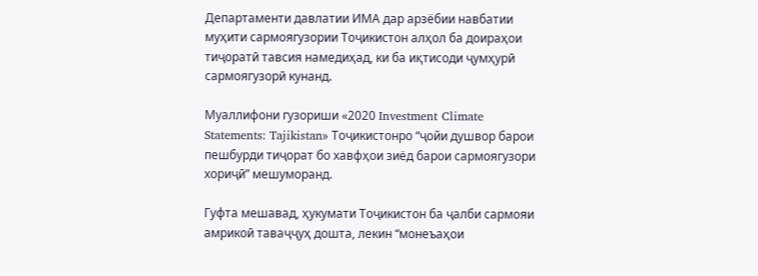Департаменти давлатии ИМА дар арзёбии навбатии муҳити сармоягузории Тоҷикистон алҳол ба доираҳои тиҷоратӣ тавсия намедиҳад, ки ба иқтисоди ҷумҳурӣ сармоягузорӣ кунанд.

Муаллифони гузориши «2020 Investment Climate Statements: Tajikistan» Тоҷикистонро “ҷойи душвор барои пешбурди тиҷорат бо хавфҳои зиёд барои сармоягузори хориҷӣ” мешуморанд.

Гуфта мешавад, ҳукумати Тоҷикистон ба ҷалби сармояи амрикоӣ таваҷҷуҳ дошта, лекин “монеъаҳои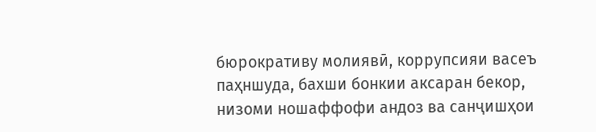бюрокративу молиявӣ, коррупсияи васеъ паҳншуда, бахши бонкии аксаран бекор, низоми ношаффофи андоз ва санҷишҳои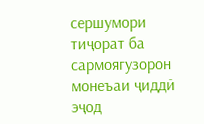сершумори тиҷорат ба сармоягузорон монеъаи ҷиддӣ эҷод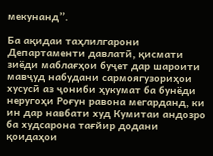мекунанд”.

Ба ақидаи таҳлилгарони Департаменти давлатӣ, қисмати зиёди маблағҳои буҷет дар шароити мавҷуд набудани сармоягузориҳои хусусӣ аз ҷониби ҳукумат ба бунёди неругоҳи Роғун равона мегарданд, ки ин дар навбати худ Кумитаи андозро ба худсарона тағйир додани қоидаҳои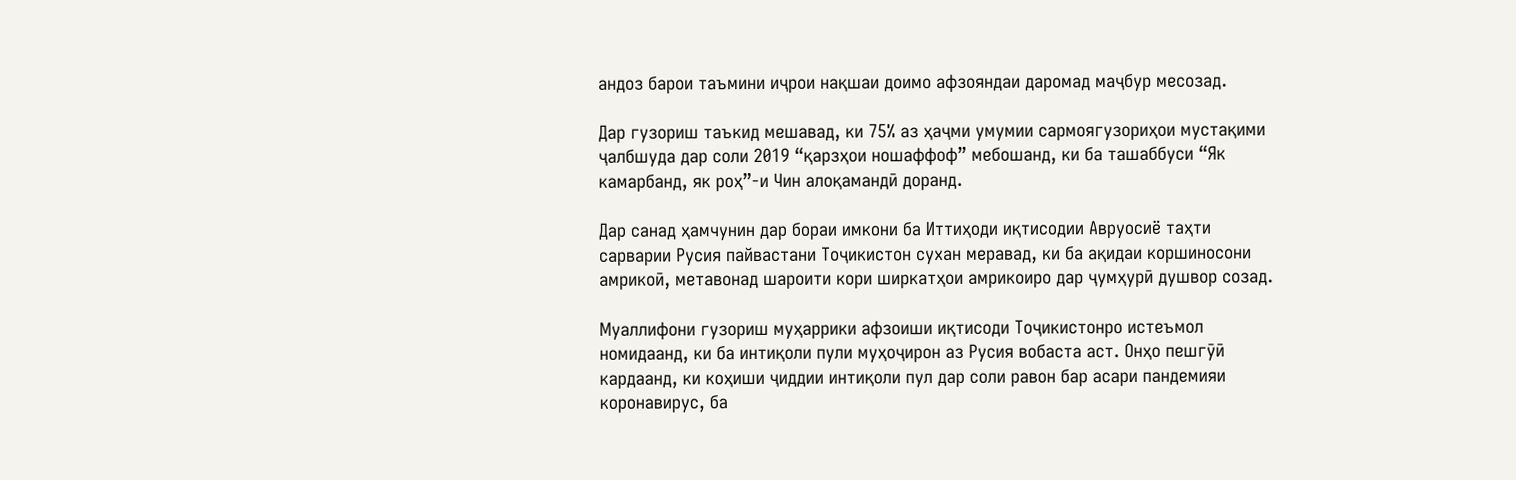андоз барои таъмини иҷрои нақшаи доимо афзояндаи даромад маҷбур месозад.

Дар гузориш таъкид мешавад, ки 75% аз ҳаҷми умумии сармоягузориҳои мустақими ҷалбшуда дар соли 2019 “қарзҳои ношаффоф” мебошанд, ки ба ташаббуси “Як камарбанд, як роҳ”-и Чин алоқамандӣ доранд.

Дар санад ҳамчунин дар бораи имкони ба Иттиҳоди иқтисодии Авруосиё таҳти сарварии Русия пайвастани Тоҷикистон сухан меравад, ки ба ақидаи коршиносони амрикоӣ, метавонад шароити кори ширкатҳои амрикоиро дар ҷумҳурӣ душвор созад.

Муаллифони гузориш муҳаррики афзоиши иқтисоди Тоҷикистонро истеъмол номидаанд, ки ба интиқоли пули муҳоҷирон аз Русия вобаста аст. Онҳо пешгӯӣ кардаанд, ки коҳиши ҷиддии интиқоли пул дар соли равон бар асари пандемияи коронавирус, ба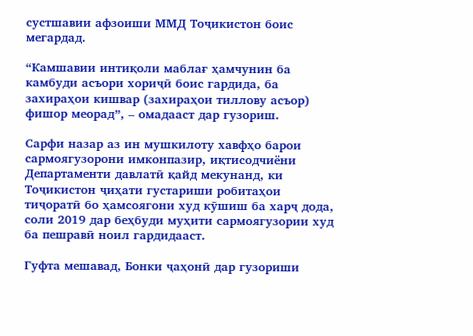сустшавии афзоиши ММД Тоҷикистон боис мегардад.

“Камшавии интиқоли маблағ ҳамчунин ба камбуди асъори хориҷӣ боис гардида, ба захираҳои кишвар (захираҳои тиллову асъор) фишор меорад”, – омадааст дар гузориш.

Сарфи назар аз ин мушкилоту хавфҳо барои сармоягузорони имконпазир, иқтисодчиёни Департаменти давлатӣ қайд мекунанд, ки Тоҷикистон ҷиҳати густариши робитаҳои тиҷоратӣ бо ҳамсоягони худ кӯшиш ба харҷ дода, соли 2019 дар беҳбуди муҳити сармоягузории худ ба пешравӣ ноил гардидааст.

Гуфта мешавад, Бонки ҷаҳонӣ дар гузориши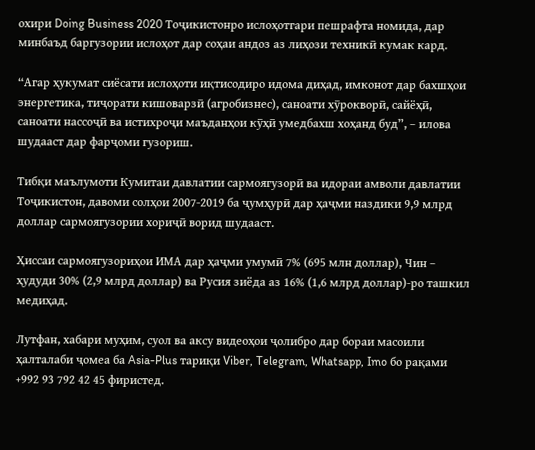охири Doing Business 2020 Тоҷикистонро ислоҳотгари пешрафта номида, дар минбаъд баргузории ислоҳот дар соҳаи андоз аз лиҳози техникӣ кумак кард.

“Агар ҳукумат сиёсати ислоҳоти иқтисодиро идома диҳад, имконот дар бахшҳои энергетика, тиҷорати кишоварзӣ (агробизнес), саноати хӯрокворӣ, сайёҳӣ, саноати нассоҷӣ ва истихроҷи маъданҳои кӯҳӣ умедбахш хоҳанд буд”, – илова шудааст дар фарҷоми гузориш.

Тибқи маълумоти Кумитаи давлатии сармоягузорӣ ва идораи амволи давлатии Тоҷикистон, давоми солҳои 2007-2019 ба ҷумҳурӣ дар ҳаҷми наздики 9,9 млрд доллар сармоягузории хориҷӣ ворид шудааст.

Ҳиссаи сармоягузориҳои ИМА дар ҳаҷми умумӣ 7% (695 млн доллар), Чин – ҳудуди 30% (2,9 млрд доллар) ва Русия зиёда аз 16% (1,6 млрд доллар)-ро ташкил медиҳад.

Лутфан, хабари муҳим, суол ва аксу видеоҳои ҷолибро дар бораи масоили ҳалталаби ҷомеа ба Asia-Plus тариқи Viber, Telegram, Whatsapp, Imo бо рақами +992 93 792 42 45 фиристед.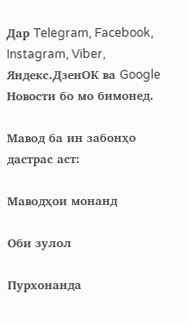Дар Telegram, Facebook, Instagram, Viber, Яндекс.ДзенOK ва Google Новости бо мо бимонед.

Мавод ба ин забонҳо дастрас аст:

Маводҳои монанд

Оби зулол

Пурхонанда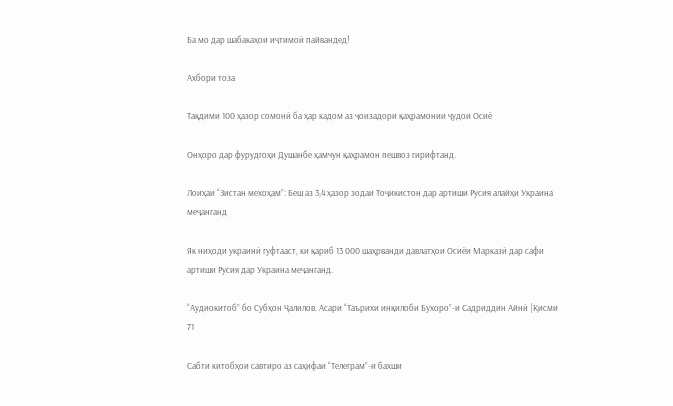Ба мо дар шабакаҳои иҷтимоӣ пайвандед!

Ахбори тоза

Тақдими 100 ҳазор сомонӣ ба ҳар кадом аз ҷоизадори қаҳрамонии ҷудои Осиё

Онҳоро дар фурудгоҳи Душанбе ҳамчун қаҳрамон пешвоз гирифтанд.

Лоиҳаи “Зистан мехоҳам”: Беш аз 3,4 ҳазор зодаи Тоҷикистон дар артиши Русия алайҳи Украина меҷанганд

Як ниҳоди украинӣ гуфтааст, ки қариб 13 000 шаҳрванди давлатҳои Осиёи Марказӣ дар сафи артиши Русия дар Украина меҷанганд.

“Аудиокитоб” бо Субҳон Ҷалилов. Асари “Таърихи инқилоби Бухоро”-и Садриддин Айнӣ |Қисми 71

Cабти китобҳои савтиро аз саҳифаи “Телеграм”-и бахши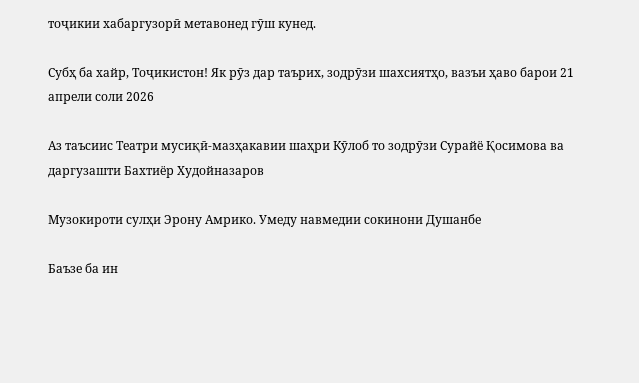тоҷикии хабаргузорӣ метавонед гӯш кунед.

Субҳ ба хайр, Тоҷикистон! Як рӯз дар таърих, зодрӯзи шахсиятҳо, вазъи ҳаво барои 21 апрели соли 2026

Аз таъсиис Театри мусиқӣ-мазҳакавии шаҳри Кӯлоб то зодрӯзи Сурайё Қосимова ва даргузашти Бахтиёр Худойназаров

Музокироти сулҳи Эрону Амрико. Умеду навмедии сокинони Душанбе

Баъзе ба ин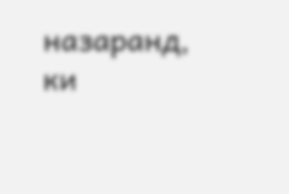назаранд, ки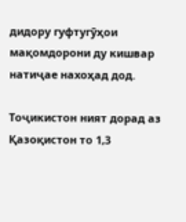дидору гуфтугӯҳои мақомдорони ду кишвар натиҷае нахоҳад дод.

Тоҷикистон ният дорад аз Қазоқистон то 1,3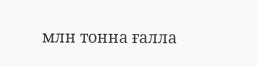млн тонна ғалла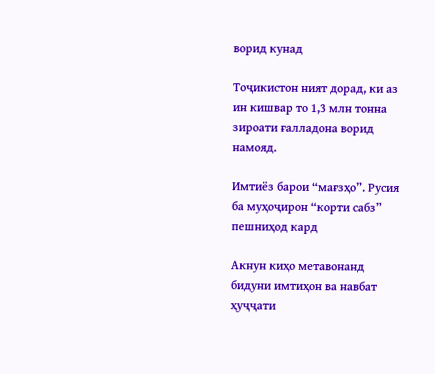ворид кунад

Тоҷикистон ният дорад, ки аз ин кишвар то 1,3 млн тонна зироати ғалладона ворид намояд.

Имтиёз барои “мағзҳо”. Русия ба муҳоҷирон “корти сабз” пешниҳод кард

Акнун киҳо метавонанд бидуни имтиҳон ва навбат ҳуҷҷати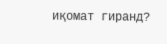иқомат гиранд?